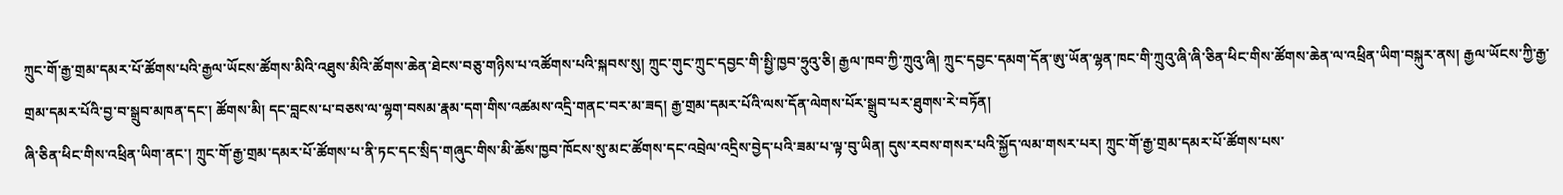ཀྲུང་གོ་རྒྱ་གྲམ་དམར་པོ་ཚོགས་པའི་རྒྱལ་ཡོངས་ཚོགས་མིའི་འཐུས་མིའི་ཚོགས་ཆེན་ཐེངས་བཅུ་གཉིས་པ་འཚོགས་པའི་སྐབས་སུ། ཀྲུང་གུང་ཀྲུང་དབྱང་གི་སྤྱི་ཁྱབ་ཧྲུའུ་ཅི། རྒྱལ་ཁབ་ཀྱི་ཀྲུའུ་ཞི། ཀྲུང་དབྱང་དམག་དོན་ཨུ་ཡོན་ལྷན་ཁང་གི་ཀྲུའུ་ཞི་ཞི་ཅིན་ཕིང་གིས་ཚོགས་ཆེན་ལ་འཕྲིན་ཡིག་བསྐུར་ནས། རྒྱལ་ཡོངས་ཀྱི་རྒྱ་གྲམ་དམར་པོའི་བྱ་བ་སྒྲུབ་མཁན་དང་། ཚོགས་མི། དང་བླངས་པ་བཅས་ལ་ལྷག་བསམ་རྣམ་དག་གིས་འཚམས་འདྲི་གནང་བར་མ་ཟད། རྒྱ་གྲམ་དམར་པོའི་ལས་དོན་ལེགས་པོར་སྒྲུབ་པར་ཐུགས་རེ་བཏོན།
ཞི་ཅིན་ཕིང་གིས་འཕྲིན་ཡིག་ནང་། ཀྲུང་གོ་རྒྱ་གྲམ་དམར་པོ་ཚོགས་པ་ནི་ཏང་དང་སྲིད་གཞུང་གིས་མི་ཆོས་ཁྱབ་ཁོངས་སུ་མང་ཚོགས་དང་འབྲེལ་འདྲིས་བྱེད་པའི་ཟམ་པ་ལྟ་བུ་ཡིན། དུས་རབས་གསར་པའི་སྐྱོད་ལམ་གསར་པར། ཀྲུང་གོ་རྒྱ་གྲམ་དམར་པོ་ཚོགས་པས་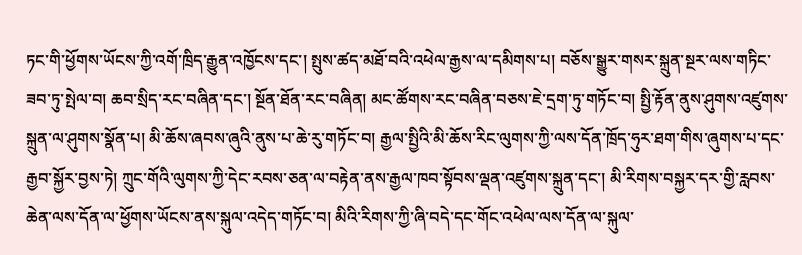ཏང་གི་ཕྱོགས་ཡོངས་ཀྱི་འགོ་ཁྲིད་རྒྱུན་འཁྱོངས་དང་། སྤུས་ཚད་མཐོ་བའི་འཕེལ་རྒྱས་ལ་དམིགས་པ། བཅོས་སྒྱུར་གསར་སྐྲུན་སྔར་ལས་གཏིང་ཟབ་ཏུ་སྤེལ་བ། ཆབ་སྲིད་རང་བཞིན་དང་། སྔོན་ཐོན་རང་བཞིན། མང་ཚོགས་རང་བཞིན་བཅས་ཇེ་དྲག་ཏུ་གཏོང་བ། སྤྱི་རྟོན་ནུས་ཤུགས་འཛུགས་སྐྲུན་ལ་ཤུགས་སྣོན་པ། མི་ཆོས་ཞབས་ཞུའི་ནུས་པ་ཆེ་རུ་གཏོང་བ། རྒྱལ་སྤྱིའི་མི་ཆོས་རིང་ལུགས་ཀྱི་ལས་དོན་ཁྲོད་ཧུར་ཐག་གིས་ཞུགས་པ་དང་རྒྱབ་སྐྱོར་བྱས་ཏེ། ཀྲུང་གོའི་ལུགས་ཀྱི་དེང་རབས་ཅན་ལ་བརྟེན་ནས་རྒྱལ་ཁབ་སྟོབས་ལྡན་འཛུགས་སྐྲུན་དང་། མི་རིགས་བསྐྱར་དར་གྱི་རླབས་ཆེན་ལས་དོན་ལ་ཕྱོགས་ཡོངས་ནས་སྐུལ་འདེད་གཏོང་བ། མིའི་རིགས་ཀྱི་ཞི་བདེ་དང་གོང་འཕེལ་ལས་དོན་ལ་སྐུལ་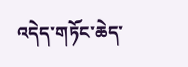འདེད་གཏོང་ཆེད་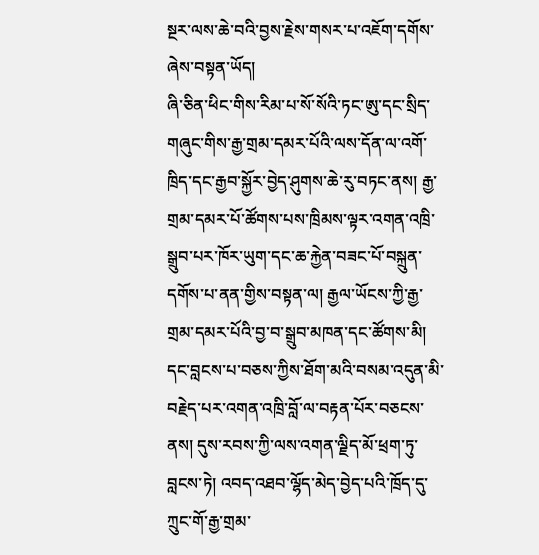སྔར་ལས་ཆེ་བའི་བྱས་རྗེས་གསར་པ་འཇོག་དགོས་ཞེས་བསྟན་ཡོད།
ཞི་ཅིན་ཕིང་གིས་རིམ་པ་སོ་སོའི་ཏང་ཨུ་དང་སྲིད་གཞུང་གིས་རྒྱ་གྲམ་དམར་པོའི་ལས་དོན་ལ་འགོ་ཁྲིད་དང་རྒྱབ་སྐྱོར་བྱེད་ཤུགས་ཆེ་རུ་བཏང་ནས། རྒྱ་གྲམ་དམར་པོ་ཚོགས་པས་ཁྲིམས་ལྟར་འགན་འཁྲི་སྒྲུབ་པར་ཁོར་ཡུག་དང་ཆ་རྐྱེན་བཟང་པོ་བསྐྲུན་དགོས་པ་ནན་གྱིས་བསྟན་ལ། རྒྱལ་ཡོངས་ཀྱི་རྒྱ་གྲམ་དམར་པོའི་བྱ་བ་སྒྲུབ་མཁན་དང་ཚོགས་མི། དང་བླངས་པ་བཅས་ཀྱིས་ཐོག་མའི་བསམ་འདུན་མི་བརྗེད་པར་འགན་འཁྲི་བློ་ལ་བརྟན་པོར་བཅངས་ནས། དུས་རབས་ཀྱི་ལས་འགན་ལྗིད་མོ་ཕྲག་ཏུ་བླངས་ཏེ། འབད་འཐབ་ལྷོད་མེད་བྱེད་པའི་ཁྲོད་དུ་ཀྲུང་གོ་རྒྱ་གྲམ་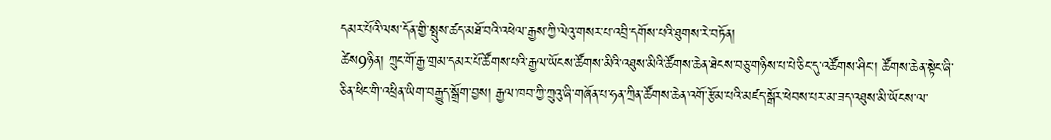དམར་པོའི་ལས་དོན་གྱི་སྤུས་ཚད་མཐོ་བའི་འཕེལ་རྒྱས་ཀྱི་ལེའུ་གསར་པ་འབྲི་དགོས་པའི་ཐུགས་རེ་བཏོན།
ཚེས9ཉིན། ཀྲུང་གོ་རྒྱ་གྲམ་དམར་པོ་ཚོགས་པའི་རྒྱལ་ཡོངས་ཚོགས་མིའི་འཐུས་མིའི་ཚོགས་ཆེན་ཐེངས་བཅུ་གཉིས་པ་པེ་ཅིང་དུ་འཚོགས་ཤིང་། ཚོགས་ཆེན་སྟེང་ཞི་ཅིན་ཕིང་གི་འཕྲིན་ཡིག་བརྒྱུད་སྒྲོག་བྱས། རྒྱལ་ཁབ་ཀྱི་ཀྲུའུ་ཞི་གཞོན་པ་ཧན་ཀྲིན་ཚོགས་ཆེན་འགོ་རྩོམ་པའི་མཛད་སྒོར་ཕེབས་པར་མ་ཟད་འཐུས་མི་ཡོངས་ལ་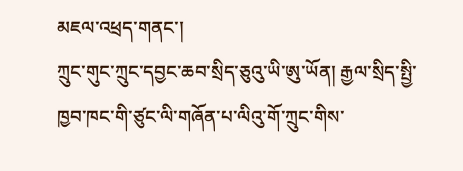མཇལ་འཕྲད་གནང་།
ཀྲུང་གུང་ཀྲུང་དབྱང་ཆབ་སྲིད་ཅུའུ་ཡི་ཨུ་ཡོན། རྒྱལ་སྲིད་སྤྱི་ཁྱབ་ཁང་གི་ཙུང་ལི་གཞོན་པ་ལིའུ་གོ་ཀྲུང་གིས་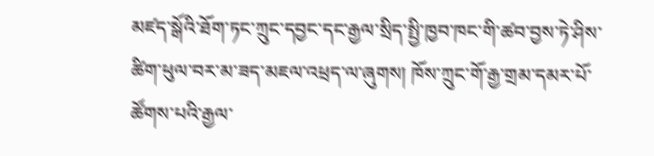མཛད་སྒོའི་ཐོག་ཏང་ཀྲུང་དབྱང་དང་རྒྱལ་སྲིད་སྤྱི་ཁྱབ་ཁང་གི་ཚབ་བྱས་ཏེ་ཤིས་ཚིག་ཕུལ་བར་མ་ཟད་མཇལ་འཕྲད་ལ་ཞུགས། ཁོས་ཀྲུང་གོ་རྒྱ་གྲམ་དམར་པོ་ཚོགས་པའི་རྒྱལ་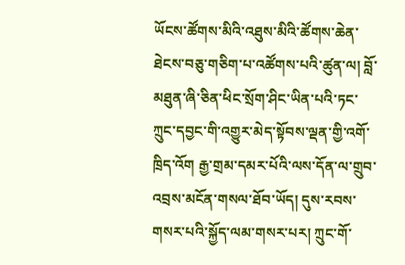ཡོངས་ཚོགས་མིའི་འཐུས་མིའི་ཚོགས་ཆེན་ཐེངས་བཅུ་གཅིག་པ་འཚོགས་པའི་ཚུན་ལ། བློ་མཐུན་ཞི་ཅིན་ཕིང་སྲོག་ཤིང་ཡིན་པའི་ཏང་ཀྲུང་དབྱང་གི་འགྱུར་མེད་སྟོབས་ལྡན་གྱི་འགོ་ཁྲིད་འོག རྒྱ་གྲམ་དམར་པོའི་ལས་དོན་ལ་གྲུབ་འབྲས་མངོན་གསལ་ཐོབ་ཡོད། དུས་རབས་གསར་པའི་སྐྱོད་ལམ་གསར་པར། ཀྲུང་གོ་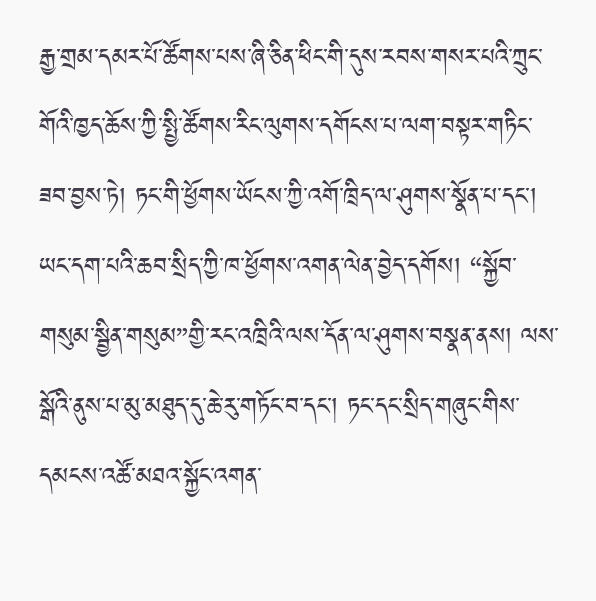རྒྱ་གྲམ་དམར་པོ་ཚོགས་པས་ཞི་ཅིན་ཕིང་གི་དུས་རབས་གསར་པའི་ཀྲུང་གོའི་ཁྱད་ཆོས་ཀྱི་སྤྱི་ཚོགས་རིང་ལུགས་དགོངས་པ་ལག་བསྟར་གཏིང་ཟབ་བྱས་ཏེ། ཏང་གི་ཕྱོགས་ཡོངས་ཀྱི་འགོ་ཁྲིད་ལ་ཤུགས་སྣོན་པ་དང་། ཡང་དག་པའི་ཆབ་སྲིད་ཀྱི་ཁ་ཕྱོགས་འགན་ལེན་བྱེད་དགོས། “སྐྱོབ་གསུམ་སྦྱིན་གསུམ”གྱི་རང་འཁྲིའི་ལས་དོན་ལ་ཤུགས་བསྣན་ནས། ལས་སྒོའི་ནུས་པ་མུ་མཐུད་དུ་ཆེ་རུ་གཏོང་བ་དང་། ཏང་དང་སྲིད་གཞུང་གིས་དམངས་འཚོ་མཐའ་སྐྱོང་འགན་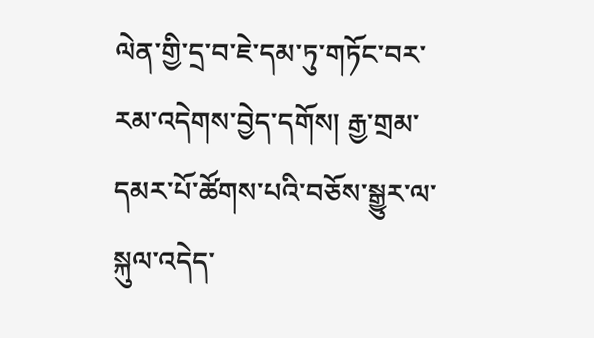ལེན་གྱི་དྲ་བ་ཇེ་དམ་ཏུ་གཏོང་བར་རམ་འདེགས་བྱེད་དགོས། རྒྱ་གྲམ་དམར་པོ་ཚོགས་པའི་བཅོས་སྒྱུར་ལ་སྐུལ་འདེད་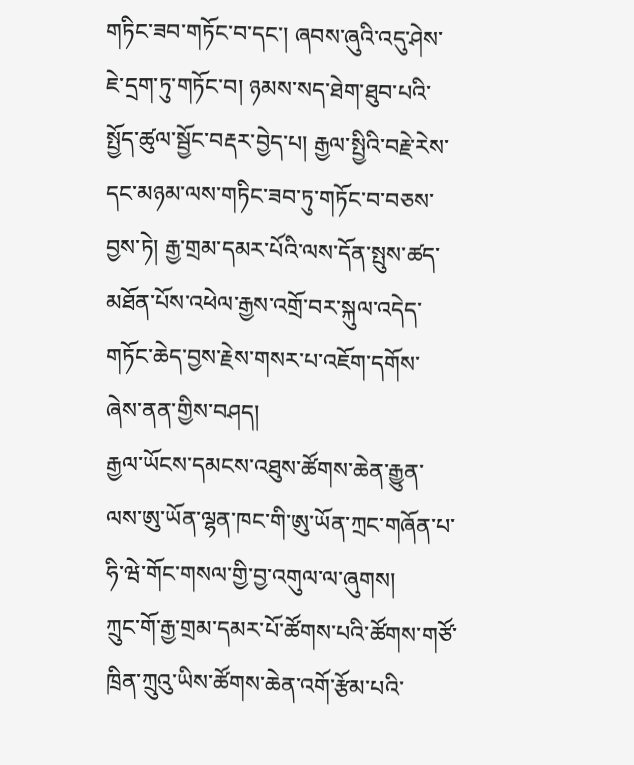གཏིང་ཟབ་གཏོང་བ་དང་། ཞབས་ཞུའི་འདུ་ཤེས་ཇེ་དྲག་ཏུ་གཏོང་བ། ཉམས་སད་ཐེག་ཐུབ་པའི་སྤྱོད་ཚུལ་སྦྱོང་བརྡར་བྱེད་པ། རྒྱལ་སྤྱིའི་བརྗེ་རེས་དང་མཉམ་ལས་གཏིང་ཟབ་ཏུ་གཏོང་བ་བཅས་བྱས་ཏེ། རྒྱ་གྲམ་དམར་པོའི་ལས་དོན་སྤུས་ཚད་མཐོན་པོས་འཕེལ་རྒྱས་འགྲོ་བར་སྐུལ་འདེད་གཏོང་ཆེད་བྱས་རྗེས་གསར་པ་འཇོག་དགོས་ཞེས་ནན་གྱིས་བཤད།
རྒྱལ་ཡོངས་དམངས་འཐུས་ཚོགས་ཆེན་རྒྱུན་ལས་ཨུ་ཡོན་ལྷན་ཁང་གི་ཨུ་ཡོན་ཀྲང་གཞོན་པ་ཧི་ཝེ་གོང་གསལ་གྱི་བྱ་འགུལ་ལ་ཞུགས།
ཀྲུང་གོ་རྒྱ་གྲམ་དམར་པོ་ཚོགས་པའི་ཚོགས་གཙོ་ཁྲིན་ཀྲུའུ་ཡིས་ཚོགས་ཆེན་འགོ་རྩོམ་པའི་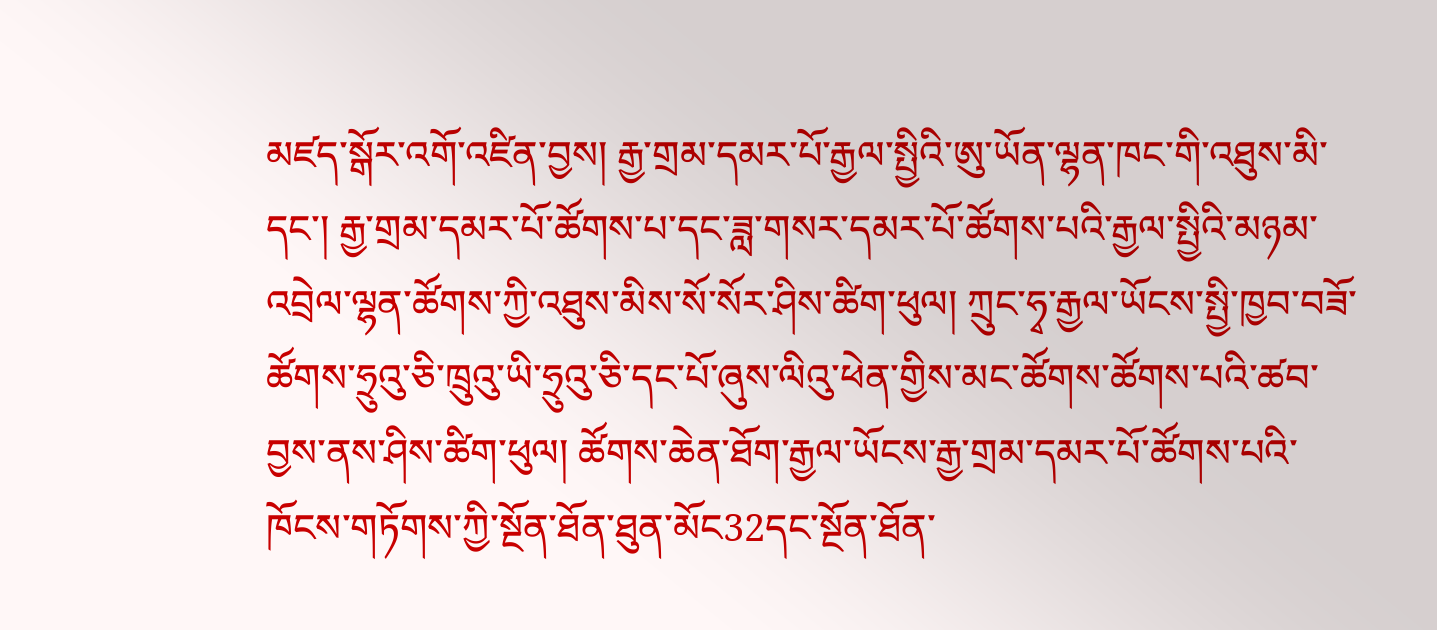མཛད་སྒོར་འགོ་འཛིན་བྱས། རྒྱ་གྲམ་དམར་པོ་རྒྱལ་སྤྱིའི་ཨུ་ཡོན་ལྷན་ཁང་གི་འཐུས་མི་དང་། རྒྱ་གྲམ་དམར་པོ་ཚོགས་པ་དང་ཟླ་གསར་དམར་པོ་ཚོགས་པའི་རྒྱལ་སྤྱིའི་མཉམ་འབྲེལ་ལྷན་ཚོགས་ཀྱི་འཐུས་མིས་སོ་སོར་ཤིས་ཚིག་ཕུལ། ཀྲུང་ཧྭ་རྒྱལ་ཡོངས་སྤྱི་ཁྱབ་བཟོ་ཚོགས་ཧྲུའུ་ཅི་ཁྲུའུ་ཡི་ཧྲུའུ་ཅི་དང་པོ་ཞུས་ལིའུ་ཕེན་གྱིས་མང་ཚོགས་ཚོགས་པའི་ཚབ་བྱས་ནས་ཤིས་ཚིག་ཕུལ། ཚོགས་ཆེན་ཐོག་རྒྱལ་ཡོངས་རྒྱ་གྲམ་དམར་པོ་ཚོགས་པའི་ཁོངས་གཏོགས་ཀྱི་སྔོན་ཐོན་ཐུན་མོང32དང་སྔོན་ཐོན་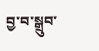བྱ་བ་སྒྲུབ་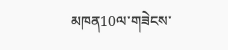མཁན10ལ་གཟེངས་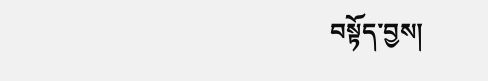བསྟོད་བྱས།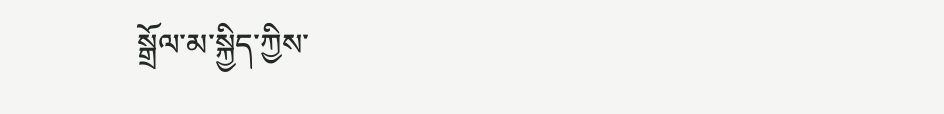སྒྲོལ་མ་སྐྱིད་ཀྱིས་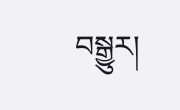བསྒྱུར།